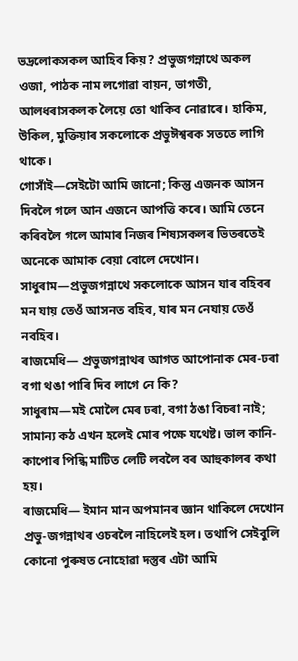ভদ্ৰলোকসকল আহিব কিয়? প্ৰভুজগন্নাথে অকল ওজা, পাঠক নাম লগোৱা বায়ন, ভাগতী, আলধৰাসকলক লৈয়ে তো থাকিব নোৱাৰে। হাকিম, উকিল, মুক্তিয়াৰ সকলোকে প্ৰভুঈশ্বৰক সততে লাগি থাকে।
গোসাঁই—সেইটো আমি জানো; কিন্তু এজনক আসন দিবলৈ গলে আন এজনে আপত্তি কৰে। আমি তেনে কৰিবলৈ গলে আমাৰ নিজৰ শিষ্যসকলৰ ভিতৰতেই অনেকে আমাক বেয়া বোলে দেখোন।
সাধুৰাম—প্ৰভুজগন্নাথে সকলোকে আসন যাৰ বহিবৰ মন যায় তেওঁ আসনত বহিব, যাৰ মন নেযায় তেওঁ নবহিব।
ৰাজমেধি— প্ৰভুজগন্নাথৰ আগত আপোনাক মেৰ-ঢৰা বগা থঙা পাৰি দিব লাগে নে কি?
সাধুৰাম—মই মোলৈ মেৰ ঢৰা, বগা ঠঙা বিচৰা নাই; সামান্য কঠ এখন হলেই মোৰ পক্ষে যথেষ্ট। ভাল কানি-কাপোৰ পিন্ধি মাটিত লেটি লবলৈ বৰ আহুকালৰ কথা হয়।
ৰাজমেধি— ইমান মান অপমানৰ জ্ঞান থাকিলে দেখোন প্ৰভু-জগন্নাথৰ ওচৰলৈ নাহিলেই হল। তথাপি সেইবুলি কোনো পুৰুষত নোহোৱা দস্তুৰ এটা আমি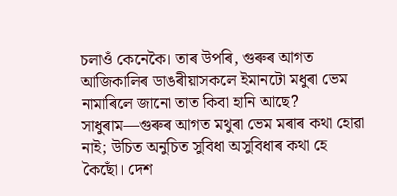চলাওঁ কেনেকৈ। তাৰ উপৰি, গুৰুৰ আগত আজিকালিৰ ডাঙৰীয়াসকলে ইমানটো মধুৰা ভেম নামাৰিলে জানো তাত কিবা হানি আছে?
সাধুৰাম—গুৰুৰ আগত মথুৰা ভেম মৰাৰ কথা হোৱা নাই; উচিত অনুচিত সুবিধা অসুবিধাৰ কথা হে কৈছোঁ। দেশ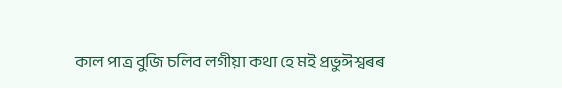কাল পাত্ৰ বুজি চলিব লগীয়া কথা হে মই প্ৰভুঈশ্বৰৰ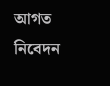আগত নিবেদন